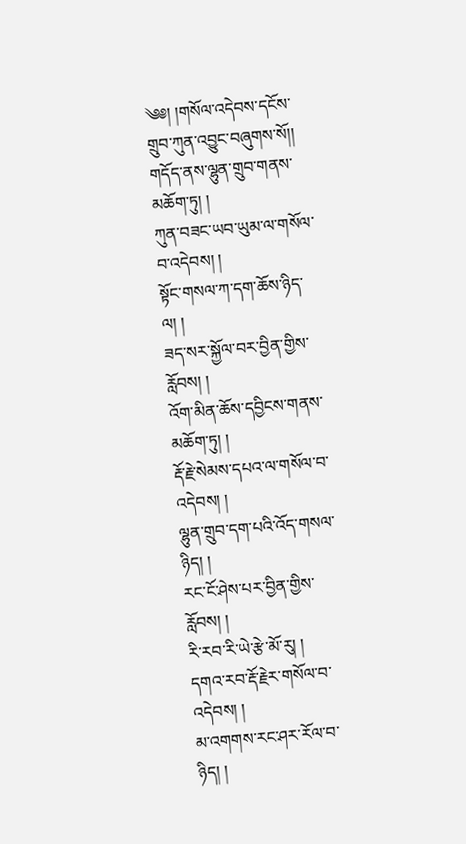༄༅། །གསོལ་འདེབས་དངོས་གྲུབ་ཀུན་འབྱུང་བཞུགས་སོ།།
གདོད་ནས་ལྷུན་གྲུབ་གནས་མཆོག་ཏུ། །
ཀུན་བཟང་ཡབ་ཡུམ་ལ་གསོལ་བ་འདེབས། །
སྟོང་གསལ་ཀ་དག་ཆོས་ཉིད་ལ། །
ཟད་སར་སྐྱོལ་བར་བྱིན་གྱིས་རློབས། །
འོག་མིན་ཆོས་དབྱིངས་གནས་མཆོག་ཏུ། །
རྡོ་རྗེ་སེམས་དཔའ་ལ་གསོལ་བ་འདེབས། །
ལྷུན་གྲུབ་དག་པའི་འོད་གསལ་ཉིད། །
རང་ངོ་ཤེས་པར་བྱིན་གྱིས་རློབས། །
རི་རབ་རི་ཡེ་རྩེ་མོ་རུ། །
དགའ་རབ་རྡོ་རྗེར་གསོལ་བ་འདེབས། །
མ་འགགས་རང་ཤར་རོལ་བ་ཉིད། །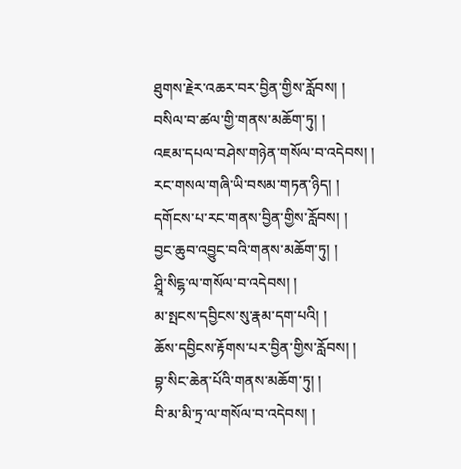ཐུགས་རྗེར་འཆར་བར་བྱིན་གྱིས་རློབས། །
བསིལ་བ་ཚལ་གྱི་གནས་མཆོག་ཏུ། །
འཇམ་དཔལ་བཤེས་གཉེན་གསོལ་བ་འདེབས། །
རང་གསལ་གཞི་ཡི་བསམ་གཏན་ཉིད། །
དགོངས་པ་རང་གནས་བྱིན་གྱིས་རློབས། །
བྱང་ཆུབ་འབྱུང་བའི་གནས་མཆོག་ཏུ། །
ཤྲཱི་སིངྷ་ལ་གསོལ་བ་འདེབས། །
མ་སྤངས་དབྱིངས་སུ་རྣམ་དག་པའི། །
ཆོས་དབྱིངས་རྟོགས་པར་བྱིན་གྱིས་རློབས། །
བྷ་སིང་ཆེན་པོའི་གནས་མཆོག་ཏུ། །
བི་མ་མི་ཏྲ་ལ་གསོལ་བ་འདེབས། །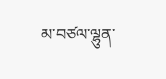མ་བཙལ་ལྷུན་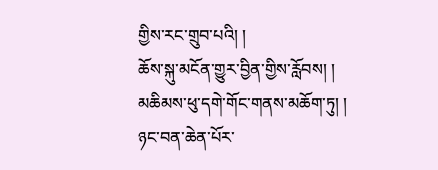གྱིས་རང་གྲུབ་པའི། །
ཆོས་སྐུ་མངོན་གྱུར་བྱིན་གྱིས་རློབས། །
མཆིམས་ཕུ་དགེ་གོང་གནས་མཆོག་ཏུ། །
ཉང་བན་ཆེན་པོར་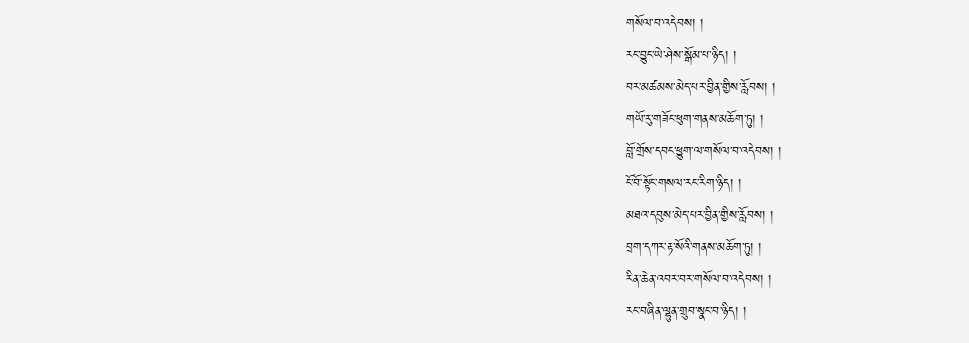གསོལ་བ་འདེབས། །
རང་བྱུང་ཡེ་ཤེས་སྒོམ་པ་ཉིད། །
བར་མཚམས་མེད་པར་བྱིན་གྱིས་རློབས། །
གཡོ་རུ་གཟོང་ཕུག་གནས་མཆོག་ཏུ། །
བློ་གྲོས་དབང་ཕྱུག་ལ་གསོལ་བ་འདེབས། །
ངོ་བོ་སྟོང་གསལ་རང་རིག་ཉིད། །
མཐའ་དབུས་མེད་པར་བྱིན་གྱིས་རློབས། །
བྲག་དཀར་རྟ་སོའི་གནས་མཆོག་ཏུ། །
རིན་ཆེན་འབར་བར་གསོལ་བ་འདེབས། །
རང་བཞིན་ལྷུན་གྲུབ་སྣང་བ་ཉིད། །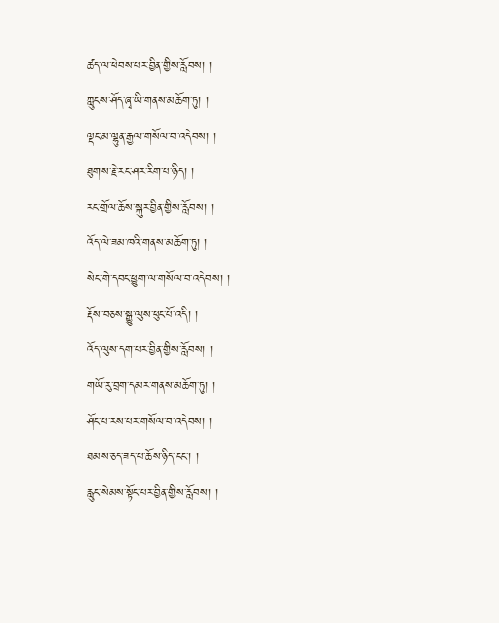ཚད་ལ་ཕེབས་པར་བྱིན་གྱིས་རློབས། །
ཀླུངས་ཤོད་ཞྭ་ཡི་གནས་མཆོག་ཏུ། །
ལྡང་མ་ལྷུན་རྒྱལ་གསོལ་བ་འདེབས། །
ཐུགས་རྗེ་རང་ཤར་རིག་པ་ཉིད། །
རང་གྲོལ་ཆོས་སྐུར་བྱིན་གྱིས་རློབས། །
འོད་ལེ་ཟམ་ཁའི་གནས་མཆོག་ཏུ། །
སེང་གེ་དབང་ཕྱུག་ལ་གསོལ་བ་འདེབས། །
རྡོས་བཅས་སྒྱུ་ལུས་ཕུང་པོ་འདི། །
འོད་ལུས་དག་པར་བྱིན་གྱིས་རློབས། །
གཡོ་རུ་བྲག་དམར་གནས་མཆོག་ཏུ། །
ཤོང་པ་རས་པར་གསོལ་བ་འདེབས། །
ཐམས་ཅད་ཟད་པ་ཆོས་ཉིད་ངང་། །
རླུང་སེམས་སྟོང་པར་བྱིན་གྱིས་རློབས། །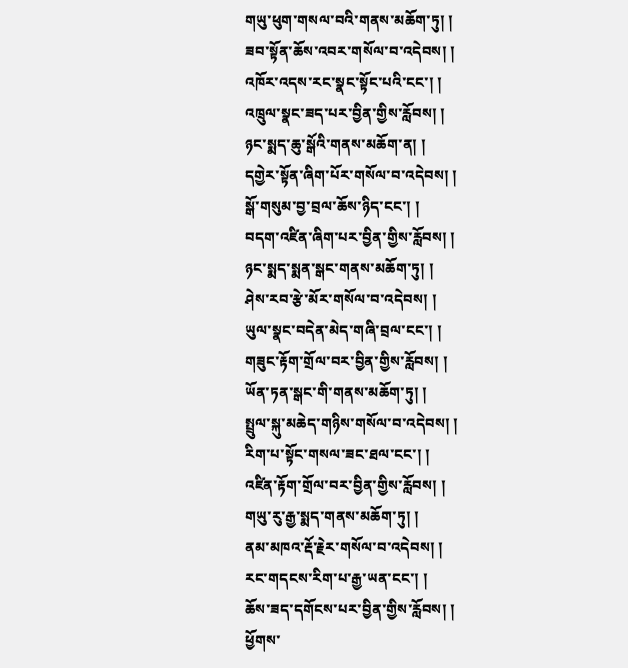གཡུ་ཕུག་གསལ་བའི་གནས་མཆོག་ཏུ། །
ཟབ་སྟོན་ཆོས་འབར་གསོལ་བ་འདེབས། །
འཁོར་འདས་རང་སྣང་སྟོང་པའི་ངང་། །
འཁྲུལ་སྣང་ཟད་པར་བྱིན་གྱིས་རློབས། །
ཉང་སྨད་ཆུ་སྒོའི་གནས་མཆོག་ན། །
དགྱེར་སྟོན་ཞིག་པོར་གསོལ་བ་འདེབས། །
སྒོ་གསུམ་བྱ་བྲལ་ཆོས་ཉིད་ངང་། །
བདག་འཛིན་ཞིག་པར་བྱིན་གྱིས་རློབས། །
ཉང་སྨད་སྨན་སྒང་གནས་མཆོག་ཏུ། །
ཤེས་རབ་རྩེ་མོར་གསོལ་བ་འདེབས། །
ཡུལ་སྣང་བདེན་མེད་གཞི་བྲལ་ངང་། །
གཟུང་རྟོག་གྲོལ་བར་བྱིན་གྱིས་རློབས། །
ཡོན་ཏན་སྒང་གི་གནས་མཆོག་ཏུ། །
སྤྲུལ་སྐུ་མཆེད་གཉིས་གསོལ་བ་འདེབས། །
རིག་པ་སྟོང་གསལ་ཟང་ཐལ་ངང་། །
འཛིན་རྟོག་གྲོལ་བར་བྱིན་གྱིས་རློབས། །
གཡུ་རུ་རྒྱ་སྨད་གནས་མཆོག་ཏུ། །
ནམ་མཁའ་རྡོ་རྗེར་གསོལ་བ་འདེབས། །
རང་གདངས་རིག་པ་རྒྱ་ཡན་ངང་། །
ཆོས་ཟད་དགོངས་པར་བྱིན་གྱིས་རློབས། །
ཕྱོགས་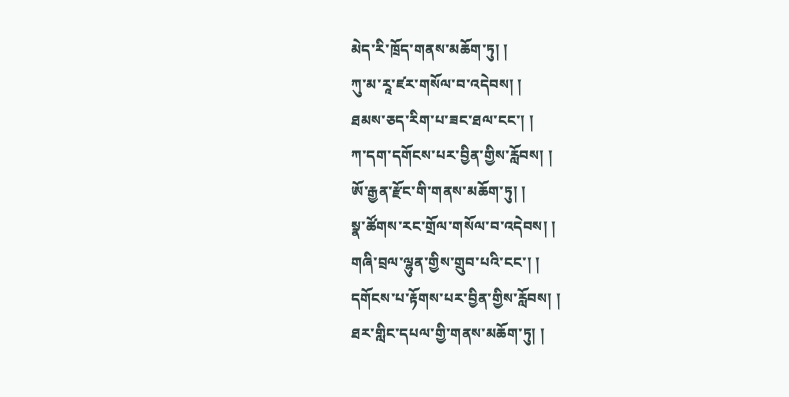མེད་རི་ཁྲོད་གནས་མཆོག་ཏུ། །
ཀུ་མ་རཱ་ཛར་གསོལ་བ་འདེབས། །
ཐམས་ཅད་རིག་པ་ཟང་ཐལ་ངང་། །
ཀ་དག་དགོངས་པར་བྱིན་གྱིས་རློབས། །
ཨོ་རྒྱན་རྫོང་གི་གནས་མཆོག་ཏུ། །
སྣ་ཚོགས་རང་གྲོལ་གསོལ་བ་འདེབས། །
གཞི་བྲལ་ལྷུན་གྱིས་གྲུབ་པའི་ངང་། །
དགོངས་པ་རྟོགས་པར་བྱིན་གྱིས་རློབས། །
ཐར་གླིང་དཔལ་གྱི་གནས་མཆོག་ཏུ། །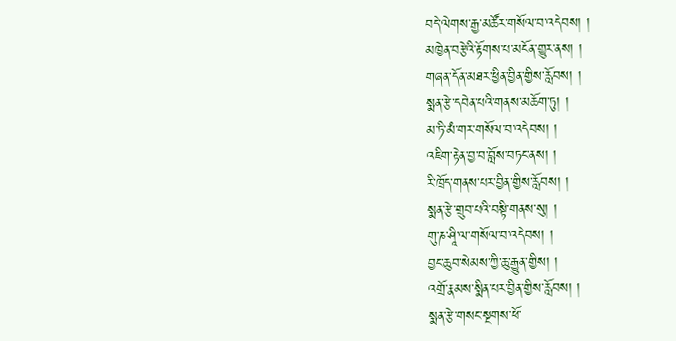བདེ་ལེགས་རྒྱ་མཚོར་གསོལ་བ་འདེབས། །
མཁྱེན་བརྩེའི་རྟོགས་པ་མངོན་གྱུར་ནས། །
གཞན་དོན་མཐར་ཕྱིན་བྱིན་གྱིས་རློབས། །
སྨན་རྩེ་དབེན་པའི་གནས་མཆོག་ཏུ། །
མ་ཏི་མཾ་གར་གསོལ་བ་འདེབས། །
འཇིག་རྟེན་བྱ་བ་བློས་བཏང་ནས། །
རི་ཁྲོད་གནས་པར་བྱིན་གྱིས་རློབས། །
སྨན་རྩེ་གྲུབ་པའི་བསྟི་གནས་སུ། །
གུ་ཎ་ཤཱི་ལ་གསོལ་བ་འདེབས། །
བྱང་ཆུབ་སེམས་ཀྱི་ཆུ་རྒྱུན་གྱིས། །
འགྲོ་རྣམས་སྨིན་པར་བྱིན་གྱིས་རློབས། །
སྨན་རྩེ་གསང་སྔགས་ཕོ་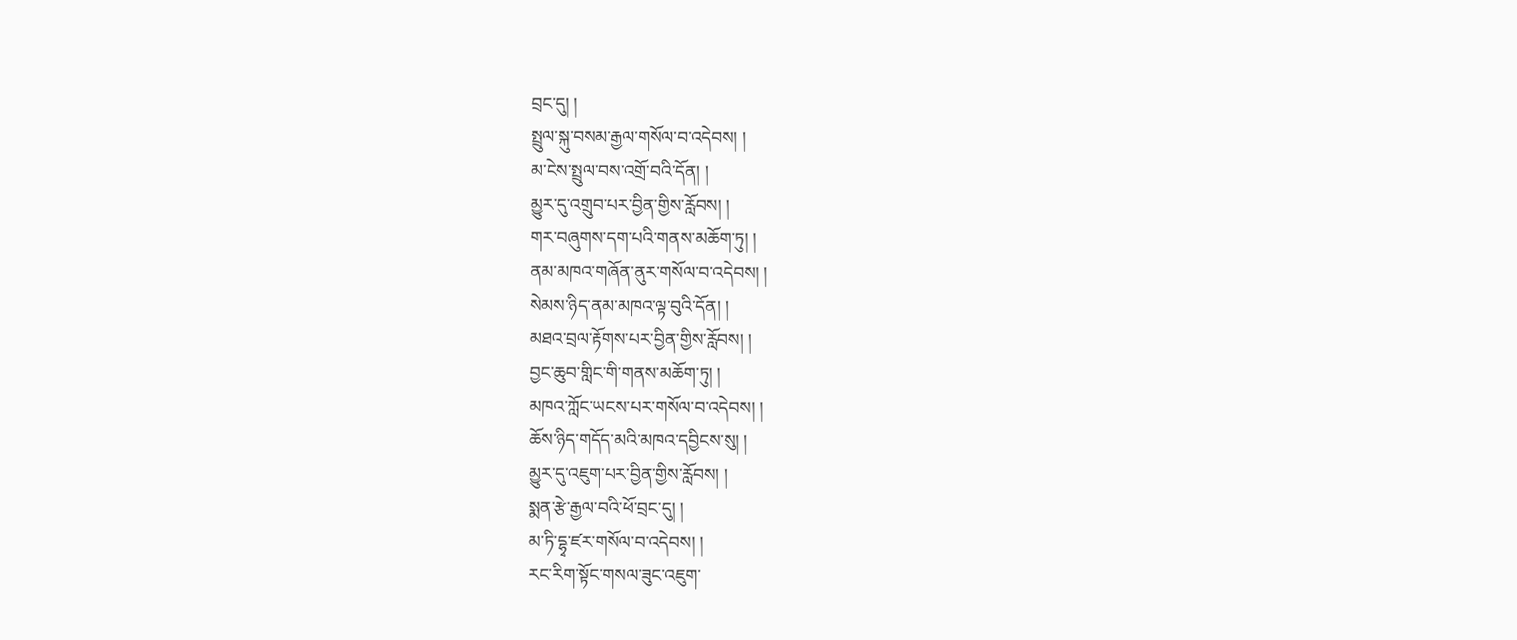བྲང་དུ། །
སྤྲུལ་སྐུ་བསམ་རྒྱལ་གསོལ་བ་འདེབས། །
མ་ངེས་སྤྲུལ་བས་འགྲོ་བའི་དོན། །
མྱུར་དུ་འགྲུབ་པར་བྱིན་གྱིས་རློབས། །
གར་བཞུགས་དག་པའི་གནས་མཆོག་ཏུ། །
ནམ་མཁའ་གཞོན་ནུར་གསོལ་བ་འདེབས། །
སེམས་ཉིད་ནམ་མཁའ་ལྟ་བུའི་དོན། །
མཐའ་བྲལ་རྟོགས་པར་བྱིན་གྱིས་རློབས། །
བྱང་ཆུབ་གླིང་གི་གནས་མཆོག་ཏུ། །
མཁའ་ཀློང་ཡངས་པར་གསོལ་བ་འདེབས། །
ཆོས་ཉིད་གདོད་མའི་མཁའ་དབྱིངས་སུ། །
མྱུར་དུ་འཇུག་པར་བྱིན་གྱིས་རློབས། །
སྨན་རྩེ་རྒྱལ་བའི་ཕོ་བྲང་དུ། །
མ་ཏི་དྷྭ་ཛར་གསོལ་བ་འདེབས། །
རང་རིག་སྟོང་གསལ་ཟུང་འཇུག་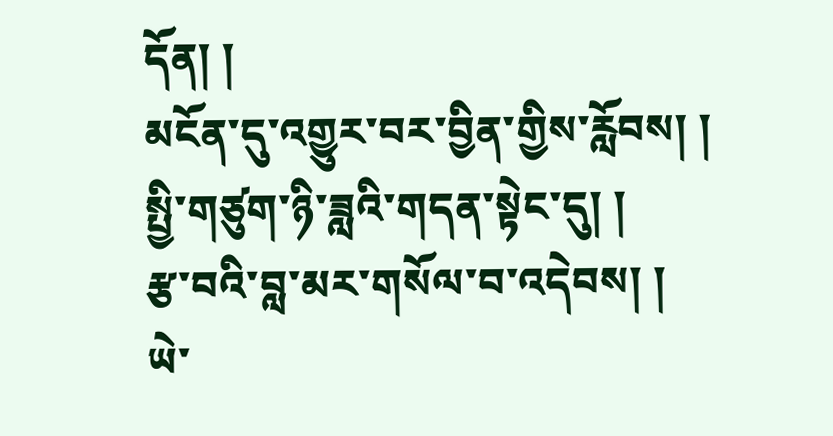དོན། །
མངོན་དུ་འགྱུར་བར་བྱིན་གྱིས་རློབས། །
སྤྱི་གཙུག་ཉི་ཟླའི་གདན་སྟེང་དུ། །
རྩ་བའི་བླ་མར་གསོལ་བ་འདེབས། །
ཡེ་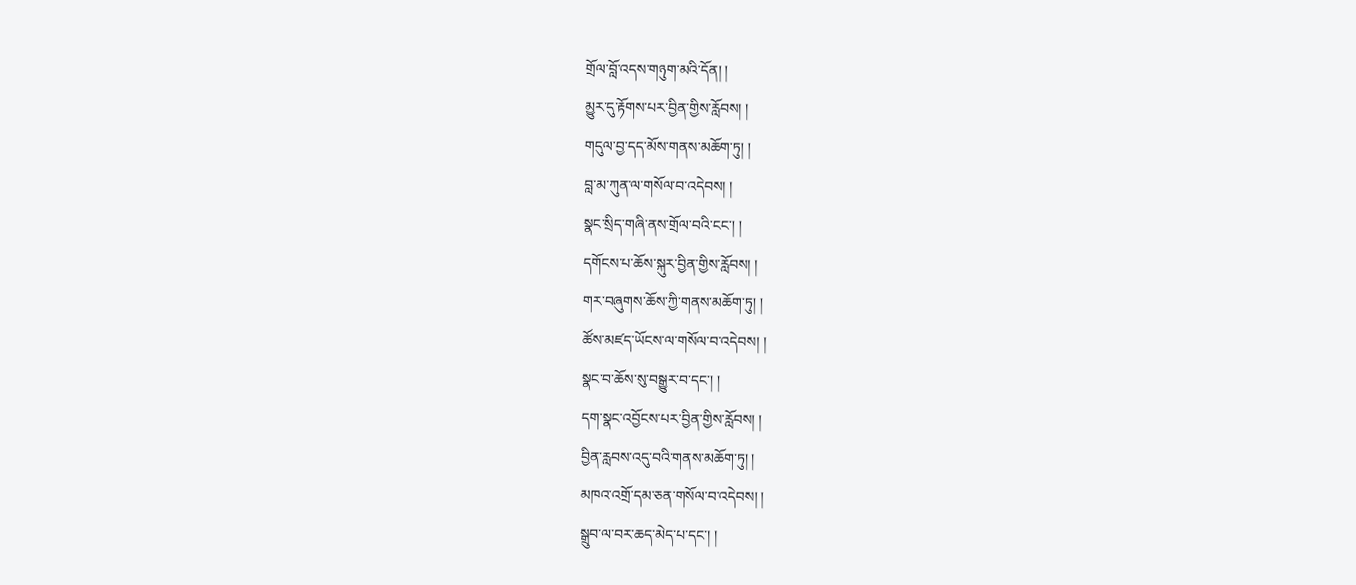གྲོལ་བློ་འདས་གཉུག་མའི་དོན། །
མྱུར་དུ་རྟོགས་པར་བྱིན་གྱིས་རློབས། །
གདུལ་བྱ་དད་མོས་གནས་མཆོག་ཏུ། །
བླ་མ་ཀུན་ལ་གསོལ་བ་འདེབས། །
སྣང་སྲིད་གཞི་ནས་གྲོལ་བའི་ངང་། །
དགོངས་པ་ཆོས་སྐུར་བྱིན་གྱིས་རློབས། །
གར་བཞུགས་ཆོས་ཀྱི་གནས་མཆོག་ཏུ། །
ཚོས་མཛད་ཡོངས་ལ་གསོལ་བ་འདེབས། །
སྣང་བ་ཆོས་སུ་བསྒྱུར་བ་དང་། །
དག་སྣང་འབྱོངས་པར་བྱིན་གྱིས་རློབས། །
བྱིན་རླབས་འདུ་བའི་གནས་མཆོག་ཏུ། །
མཁའ་འགྲོ་དམ་ཅན་གསོལ་བ་འདེབས། །
སྒྲུབ་ལ་བར་ཆད་མེད་པ་དང་། །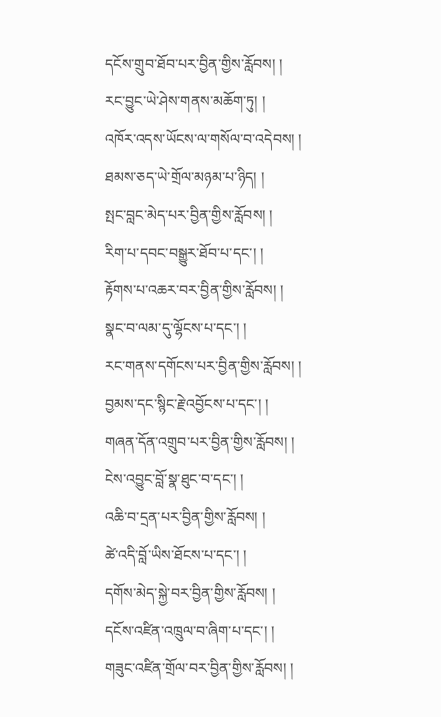དངོས་གྲུབ་ཐོབ་པར་བྱིན་གྱིས་རློབས། །
རང་བྱུང་ཡེ་ཤེས་གནས་མཆོག་ཏུ། །
འཁོར་འདས་ཡོངས་ལ་གསོལ་བ་འདེབས། །
ཐམས་ཅད་ཡེ་གྲོལ་མཉམ་པ་ཉིད། །
སྤང་བླང་མེད་པར་བྱིན་གྱིས་རློབས། །
རིག་པ་དབང་བསྒྱུར་ཐོབ་པ་དང་། །
རྟོགས་པ་འཆར་བར་བྱིན་གྱིས་རློབས། །
སྣང་བ་ལམ་དུ་ལྷོངས་པ་དང་། །
རང་གནས་དགོངས་པར་བྱིན་གྱིས་རློབས། །
བྱམས་དང་སྙིང་རྗེ་འབྱོངས་པ་དང་། །
གཞན་དོན་འགྲུབ་པར་བྱིན་གྱིས་རློབས། །
ངེས་འབྱུང་བློ་སྣ་ཐུང་བ་དང་། །
འཆི་བ་དྲན་པར་བྱིན་གྱིས་རློབས། །
ཚེ་འདི་བློ་ཡིས་ཐོངས་པ་དང་། །
དགོས་མེད་སྐྱེ་བར་བྱིན་གྱིས་རློབས། །
དངོས་འཛིན་འཁྲུལ་བ་ཞིག་པ་དང་། །
གཟུང་འཛིན་གྲོལ་བར་བྱིན་གྱིས་རློབས། །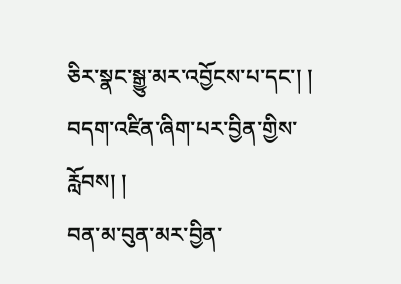ཅིར་སྣང་སྒྱུ་མར་འབྱོངས་པ་དང་། །
བདག་འཛིན་ཞིག་པར་བྱིན་གྱིས་རློབས། །
བན་མ་བུན་མར་བྱིན་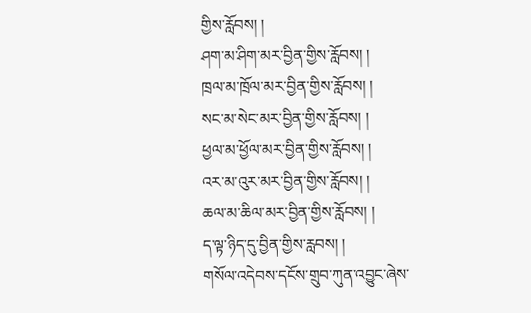གྱིས་རློབས། །
ཤག་མ་ཤིག་མར་བྱིན་གྱིས་རློབས། །
ཁྲལ་མ་ཁྲོལ་མར་བྱིན་གྱིས་རློབས། །
སང་མ་སེང་མར་བྱིན་གྱིས་རློབས། །
ཕྱལ་མ་ཕྱོལ་མར་བྱིན་གྱིས་རློབས། །
འར་མ་འུར་མར་བྱིན་གྱིས་རློབས། །
ཆལ་མ་ཆིལ་མར་བྱིན་གྱིས་རློབས། །
ད་ལྟ་ཉིད་དུ་བྱིན་གྱིས་རླབས། །
གསོལ་འདེབས་དངོས་གྲུབ་ཀུན་འབྱུང་ཞེས་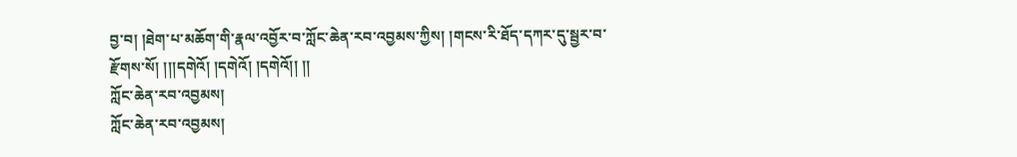བྱ་བ། །ཐེག་པ་མཆོག་གི་རྣལ་འབྱོར་བ་ཀློང་ཆེན་རབ་འབྱམས་ཀྱིས། །གངས་རི་ཐོད་དཀར་དུ་སྦྱར་བ་རྫོགས་སོ། །།།དགེའོ། །དགེའོ། །དགེའོ།། །།
ཀློང་ཆེན་རབ་འབྱམས།
ཀློང་ཆེན་རབ་འབྱམས།